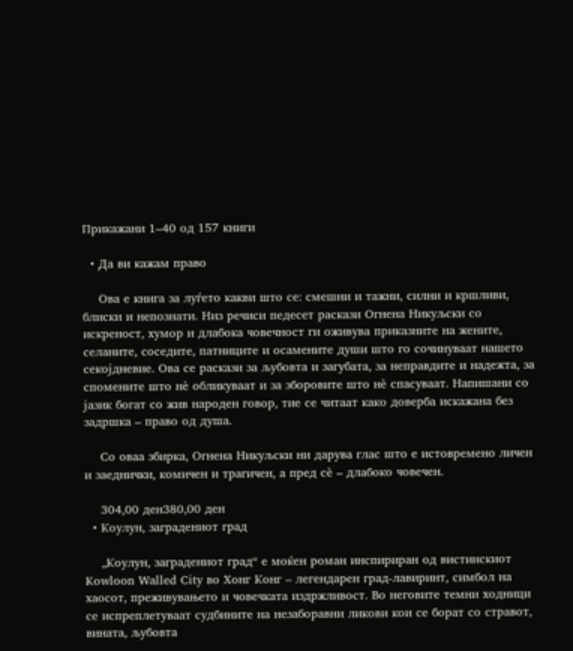Прикажани 1–40 од 157 книги

  • Да ви кажам право

    Ова е книга за луѓето какви што се: смешни и тажни, силни и кршливи, блиски и непознати. Низ речиси педесет раскази Огнена Никуљски со искреност, хумор и длабока човечност ги оживува приказните на жените, селаните, соседите, патниците и осамените души што го сочинуваат нашето секојдневие. Ова се раскази за љубовта и загубата, за неправдите и надежта, за спомените што нè обликуваат и за зборовите што нè спасуваат. Напишани со јазик богат со жив народен говор, тие се читаат како доверба искажана без задршка – право од душа.

    Со оваа збирка, Огнена Никуљски ни дарува глас што е истовремено личен и заеднички, комичен и трагичен, а пред сè – длабоко човечен.

    304,00 ден380,00 ден
  • Коулун, заградениот град

    „Коулун, заградениот град“ е моќен роман инспириран од вистинскиот Kowloon Walled City во Хонг Конг – легендарен град-лавиринт, симбол на хаосот, преживувањето и човечката издржливост. Во неговите темни ходници се испреплетуваат судбините на незаборавни ликови кои се борат со стравот, вината, љубовта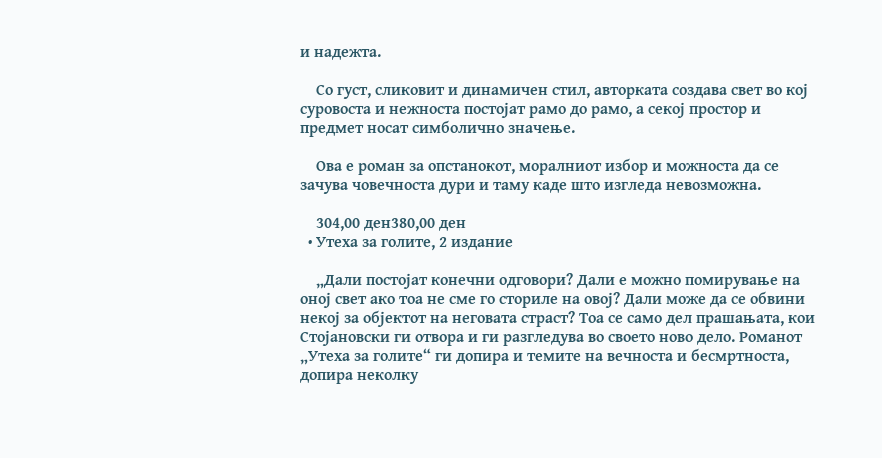и надежта.

    Со густ, сликовит и динамичен стил, авторката создава свет во кој суровоста и нежноста постојат рамо до рамо, а секој простор и предмет носат симболично значење.

    Ова е роман за опстанокот, моралниот избор и можноста да се зачува човечноста дури и таму каде што изгледа невозможна.

    304,00 ден380,00 ден
  • Утеха за голите, 2 издание

    „Дали постојат конечни одговори? Дали е можно помирување на оној свет ако тоа не сме го сториле на овој? Дали може да се обвини некој за објектот на неговата страст? Тоа се само дел прашањата, кои Стојановски ги отвора и ги разгледува во своето ново дело. Романот „Утеха за голите“ ги допира и темите на вечноста и бесмртноста, допира неколку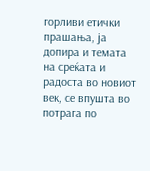горливи етички прашања, ја допира и темата на среќата и радоста во новиот век, се впушта во потрага по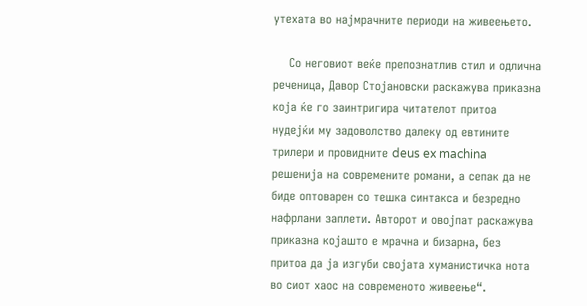утехата во најмрачните периоди на живеењето.

    Со неговиот веќе препознатлив стил и одлична реченица, Давор Стојановски раскажува приказна која ќе го заинтригира читателот притоа нудејќи му задоволство далеку од евтините трилери и провидните deus ex machina решенија на современите романи, а сепак да не биде оптоварен со тешка синтакса и безредно нафрлани заплети. Авторот и овојпат раскажува приказна којашто е мрачна и бизарна, без притоа да ја изгуби својата хуманистичка нота во сиот хаос на современото живеење“.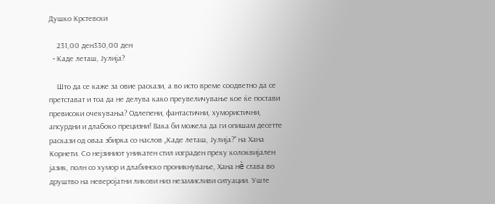Душко Крстевски

    231,00 ден330,00 ден
  • Каде леташ, Јулија?

    Што да се каже за овие раскази, а во исто време соодветно да се претстават и тоа да не делува како преувеличување кое ќе постави превисоки очекувања? Одлепени, фантастични, хумористични, апсурдни и длабоко прецизни! Вака би можела да ги опишам десетте раскази од оваа збирка со наслов „Каде леташ, Јулија?“ на Хана Корнети. Со нејзиниот уникатен стил изграден преку колоквијален јазик, полн со хумор и длабинско проникнување, Хана нè става во друштво на неверојатни ликови низ незамисливи ситуации. Уште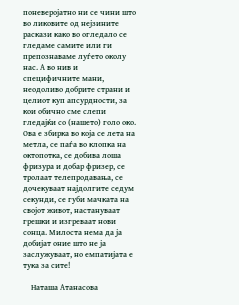поневеројатно ни се чини што во ликовите од нејзините раскази како во огледало се гледаме самите или ги препознаваме луѓето околу нас. А во нив и специфичните мани, неодоливо добрите страни и целиот куп апсурдности, за кои обично сме слепи гледајќи со (нашето) голо око. Ова е збирка во која се лета на метла, се паѓа во клопка на октопотка, се добива лоша фризура и добар фризер, се тролаат телепродавања, се дочекуваат најдолгите седум секунди, се губи мачката на својот живот, настануваат грешки и изгреваат нови сонца. Милоста нема да ја добијат оние што не ја заслужуваат, но емпатијата е тука за сите!

    Наташа Атанасова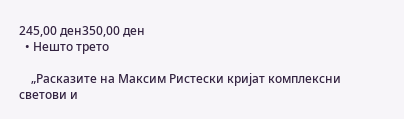245,00 ден350,00 ден
  • Нешто трето

    „Расказите на Максим Ристески кријат комплексни светови и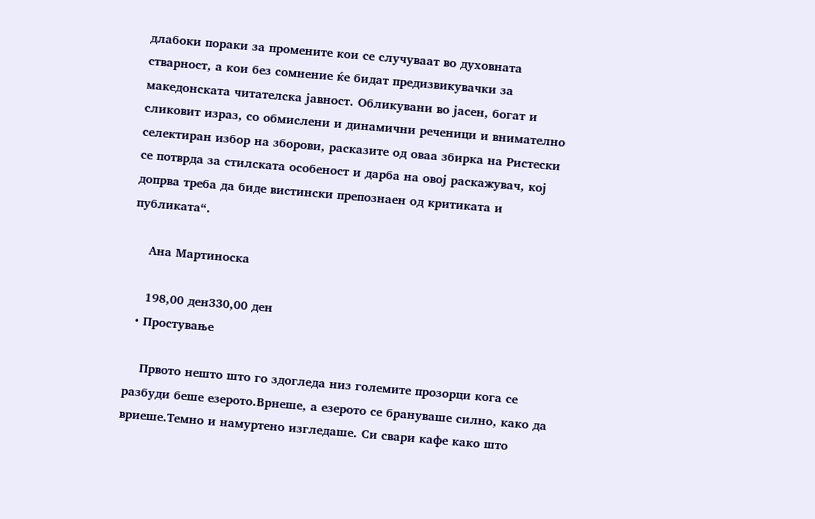длабоки пораки за промените кои се случуваат во духовната стварност, а кои без сомнение ќе бидат предизвикувачки за македонската читателска јавност. Обликувани во јасен, богат и сликовит израз, со обмислени и динамични реченици и внимателно селектиран избор на зборови, расказите од оваа збирка на Ристески се потврда за стилската особеност и дарба на овој раскажувач, кој допрва треба да биде вистински препознаен од критиката и публиката“.

    Ана Мартиноска

    198,00 ден330,00 ден
  • Простување

    Првото нешто што го здогледа низ големите прозорци кога се разбуди беше езерото.Врнеше, а езерото се брануваше силно, како да вриеше.Темно и намуртено изгледаше. Си свари кафе како што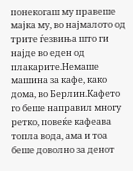понекогаш му правеше мајка му, во најмалото од трите ѓезвиња што ги најде во еден од плакарите.Немаше машина за кафе, како дома, во Берлин.Кафето го беше направил многу ретко, повеќе кафеава  топла вода, ама и тоа беше доволно за денот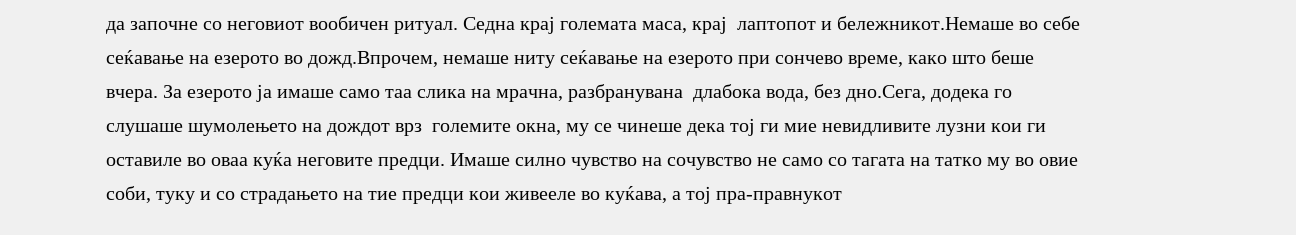да започне со неговиот вообичен ритуал. Седна крај големата маса, крај  лаптопот и бележникот.Немаше во себе сеќавање на езерото во дожд.Впрочем, немаше ниту сеќавање на езерото при сончево време, како што беше вчера. За езерото ја имаше само таа слика на мрачна, разбранувана  длабока вода, без дно.Сега, додека го слушаше шумолењето на дождот врз  големите окна, му се чинеше дека тој ги мие невидливите лузни кои ги оставиле во оваа куќа неговите предци. Имаше силно чувство на сочувство не само со тагата на татко му во овие соби, туку и со страдањето на тие предци кои живееле во куќава, а тој пра-правнукот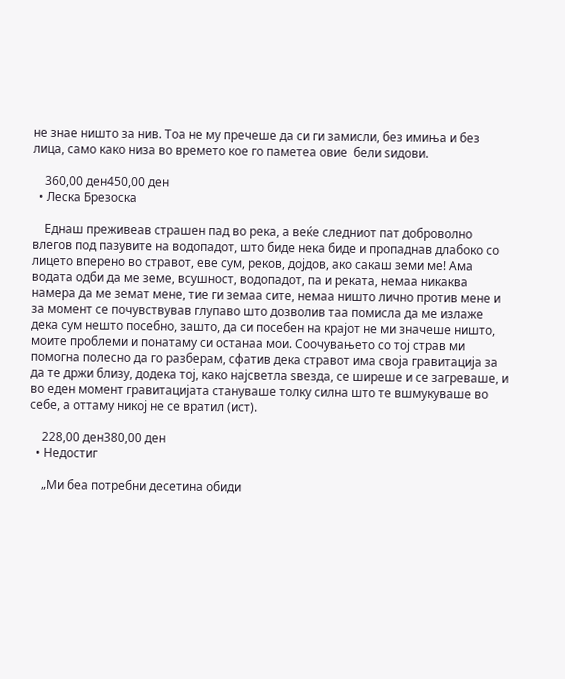не знае ништо за нив. Тоа не му пречеше да си ги замисли, без имиња и без лица, само како низа во времето кое го паметеа овие  бели ѕидови.

    360,00 ден450,00 ден
  • Леска Брезоска

    Еднаш преживеав страшен пад во река, а веќе следниот пат доброволно влегов под пазувите на водопадот, што биде нека биде и пропаднав длабоко со лицето вперено во стравот, еве сум, реков, дојдов, ако сакаш земи ме! Ама водата одби да ме земе, всушност, водопадот, па и реката, немаа никаква намера да ме земат мене, тие ги земаа сите, немаа ништо лично против мене и за момент се почувствував глупаво што дозволив таа помисла да ме излаже дека сум нешто посебно, зашто, да си посебен на крајот не ми значеше ништо, моите проблеми и понатаму си останаа мои. Соочувањето со тој страв ми помогна полесно да го разберам, сфатив дека стравот има своја гравитација за да те држи близу, додека тој, како најсветла ѕвезда, се ширеше и се загреваше, и во еден момент гравитацијата стануваше толку силна што те вшмукуваше во себе, а оттаму никој не се вратил (ист).

    228,00 ден380,00 ден
  • Недостиг

    „Ми беа потребни десетина обиди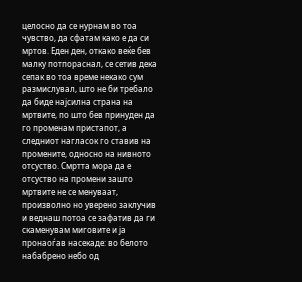целосно да се нурнам во тоа чувство, да сфатам како е да си мртов. Еден ден, откако веќе бев малку потпораснал, се сетив дека сепак во тоа време некако сум размислувал, што не би требало да биде најсилна страна на мртвите, по што бев принуден да го променам пристапот, а следниот нагласок го ставив на промените, односно на нивното отсуство. Смртта мора да е отсуство на промени зашто мртвите не се менуваат, произволно но уверено заклучив и веднаш потоа се зафатив да ги скаменувам миговите и ја пронаоѓав насекаде: во белото набабрено небо од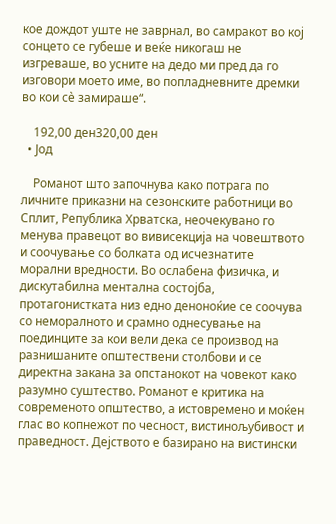кое дождот уште не заврнал, во самракот во кој сонцето се губеше и веќе никогаш не изгреваше, во усните на дедо ми пред да го изговори моето име, во попладневните дремки во кои сѐ замираше“.

    192,00 ден320,00 ден
  • Јод

    Романот што започнува како потрага по личните приказни на сезонските работници во Сплит, Република Хрватска, неочекувано го менува правецот во вивисекција на човештвото и соочување со болката од исчезнатите морални вредности. Во ослабена физичка, и дискутабилна ментална состојба, протагонистката низ едно деноноќие се соочува со неморалното и срамно однесување на поединците за кои вели дека се производ на разнишаните општествени столбови и се директна закана за опстанокот на човекот како разумно суштество. Романот е критика на современото општество, а истовремено и моќен глас во копнежот по чесност, вистинољубивост и праведност. Дејството е базирано на вистински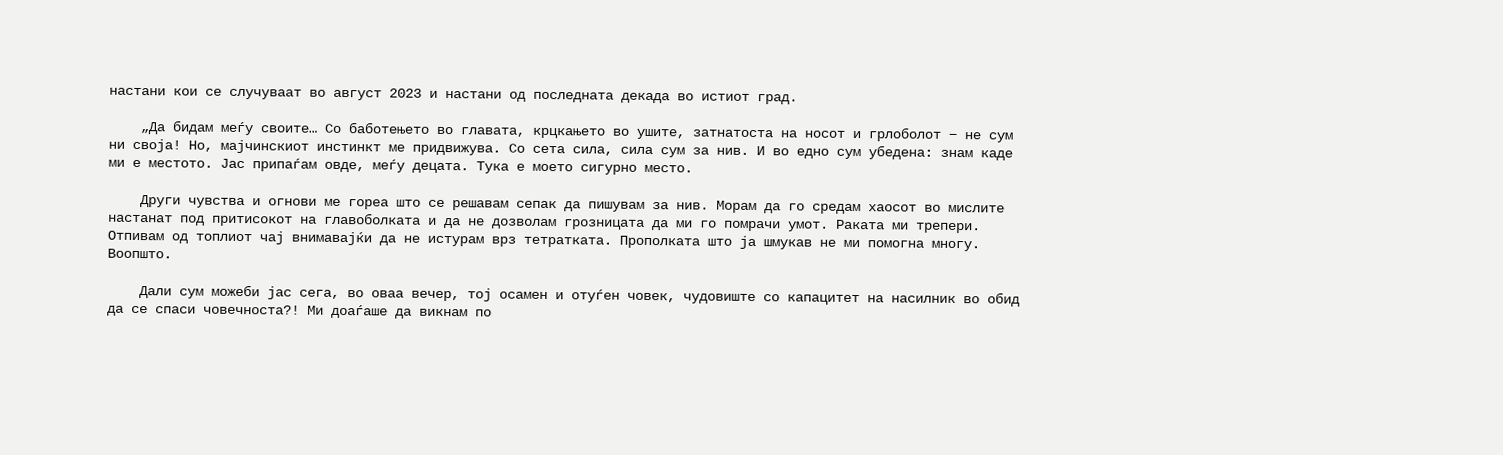настани кои се случуваат во август 2023 и настани од последната декада во истиот град.

    „Да бидам меѓу своите… Со баботењето во главата, крцкањето во ушите, затнатоста на носот и грлоболот − не сум ни своја! Но, мајчинскиот инстинкт ме придвижува. Со сета сила, сила сум за нив. И во едно сум убедена: знам каде ми е местото. Јас припаѓам овде, меѓу децата. Тука е моето сигурно место.

    Други чувства и огнови ме гореа што се решавам сепак да пишувам за нив. Морам да го средам хаосот во мислите настанат под притисокот на главоболката и да не дозволам грозницата да ми го помрачи умот. Раката ми трепери. Отпивам од топлиот чај внимавајќи да не истурам врз тетратката. Прополката што ја шмукав не ми помогна многу. Воопшто.

    Дали сум можеби јас сега, во оваа вечер, тој осамен и отуѓен човек, чудовиште со капацитет на насилник во обид да се спаси човечноста?! Ми доаѓаше да викнам по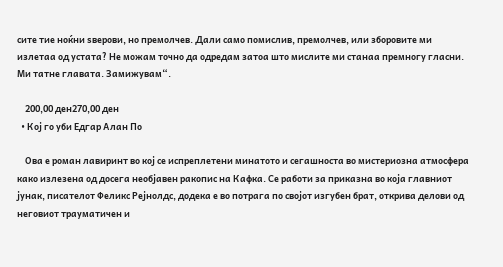сите тие ноќни ѕверови, но премолчев. Дали само помислив, премолчев, или зборовите ми излетаа од устата? Не можам точно да одредам затоа што мислите ми станаа премногу гласни. Ми татне главата. Замижувам“.

    200,00 ден270,00 ден
  • Кој го уби Едгар Алан По

    Ова е роман лавиринт во кој се испреплетени минатото и сегашноста во мистериозна атмосфера како излезена од досега необјавен ракопис на Кафка. Се работи за приказна во која главниот јунак, писателот Феликс Рејнолдс, додека е во потрага по својот изгубен брат, открива делови од неговиот трауматичен и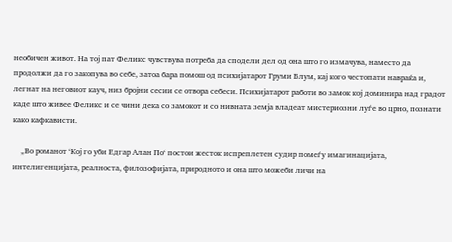необичен живот. На тој пат Феликс чувствува потреба да сподели дел од она што го измачува, наместо да продолжи да го закопува во себе, затоа бара помош од психијатарот Груми Блум, кај кого честопати навраќа и, легнат на неговиот кауч, низ бројни сесии се отвора себеси. Психијатарот работи во замок кој доминира над градот каде што живее Феликс и се чини дека со замокот и со нивната земја владеат мистериозни луѓе во црно, познати како кафкависти.

    „Во романот ‘Кој го уби Едгар Алан По‘ постои жесток испреплетен судир помеѓу имагинацијата, интелигенцијата, реалноста, филозофијата, природното и она што можеби личи на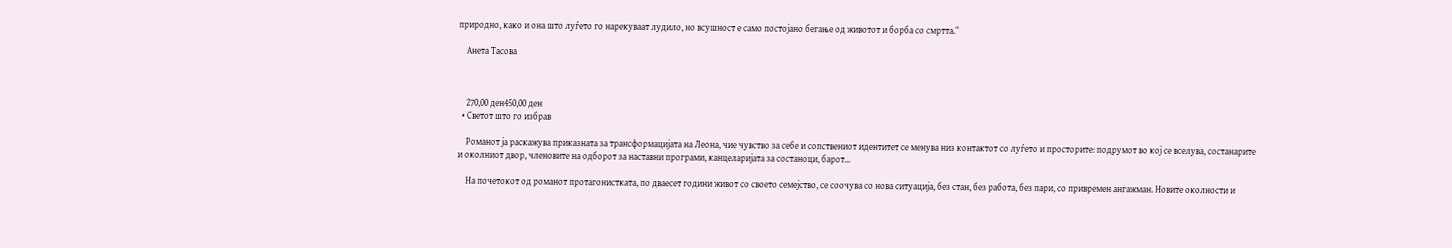природно, како и она што луѓето го нарекуваат лудило, но всушност е само постојано бегање од животот и борба со смртта.“

    Анета Тасова



    270,00 ден450,00 ден
  • Светот што го избрав

    Романот ја раскажува приказната за трансформацијата на Леона, чие чувство за себе и сопствениот идентитет се менува низ контактот со луѓето и просторите: подрумот во кој се вселува, состанарите и околниот двор, членовите на одборот за наставни програми, канцеларијата за состаноци, барот…

    На почетокот од романот протагонистката, по дваесет години живот со своето семејство, се соочува со нова ситуација, без стан, без работа, без пари, со привремен ангажман. Новите околности и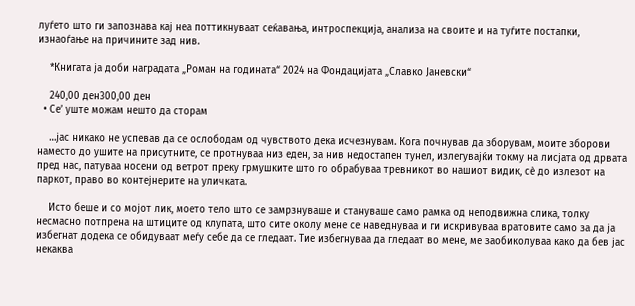луѓето што ги запознава кај неа поттикнуваат сеќавања, интроспекција, анализа на своите и на туѓите постапки, изнаоѓање на причините зад нив.

    *Книгата ја доби наградата „Роман на годината“ 2024 на Фондацијата „Славко Јаневски“

    240,00 ден300,00 ден
  • Се’ уште можам нешто да сторам

    …јас никако не успевав да се ослободам од чувството дека исчезнувам. Кога почнував да зборувам, моите зборови наместо до ушите на присутните, се протнуваа низ еден, за нив недостапен тунел, излегувајќи токму на лисјата од дрвата пред нас, патуваа носени од ветрот преку грмушките што го обрабуваа тревникот во нашиот видик, сѐ до излезот на паркот, право во контејнерите на уличката.

    Исто беше и со мојот лик, моето тело што се замрзнуваше и стануваше само рамка од неподвижна слика, толку несмасно потпрена на штиците од клупата, што сите околу мене се наведнуваа и ги искривуваа вратовите само за да ја избегнат додека се обидуваат меѓу себе да се гледаат. Тие избегнуваа да гледаат во мене, ме заобиколуваа како да бев јас некаква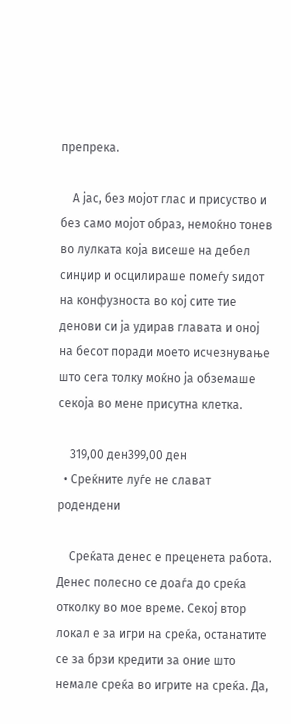препрека.

    А јас, без мојот глас и присуство и без само мојот образ, немоќно тонев во лулката која висеше на дебел синџир и осцилираше помеѓу ѕидот на конфузноста во кој сите тие денови си ја удирав главата и оној на бесот поради моето исчезнување што сега толку моќно ја обземаше секоја во мене присутна клетка.

    319,00 ден399,00 ден
  • Среќните луѓе не слават родендени

    Среќата денес е преценета работа. Денес полесно се доаѓа до среќа отколку во мое време. Секој втор локал е за игри на среќа, останатите се за брзи кредити за оние што немале среќа во игрите на среќа. Да,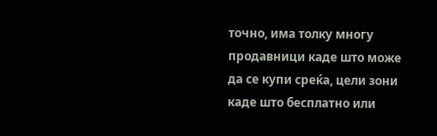точно, има толку многу продавници каде што може да се купи среќа, цели зони каде што бесплатно или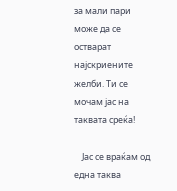за мали пари може да се остварат најскриените желби. Ти се мочам јас на таквата среќа!

    Јас се враќам од една таква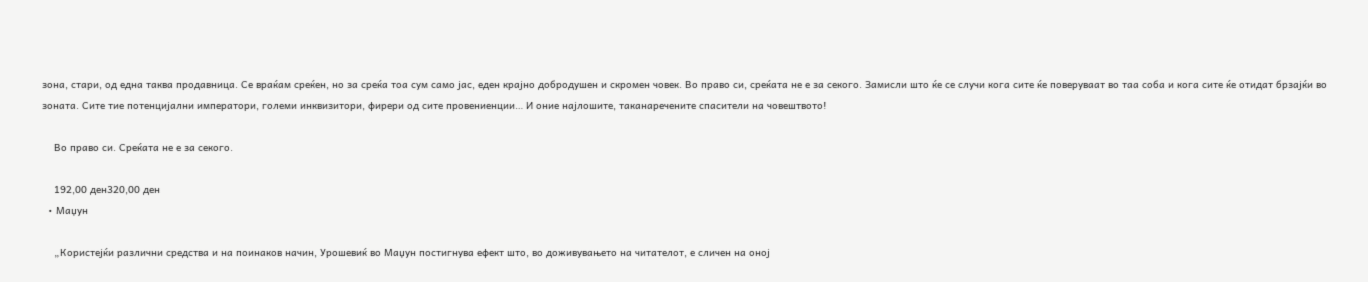зона, стари, од една таква продавница. Се враќам среќен, но за среќа тоа сум само јас, еден крајно добродушен и скромен човек. Во право си, среќата не е за секого. Замисли што ќе се случи кога сите ќе поверуваат во таа соба и кога сите ќе отидат брзајќи во зоната. Сите тие потенцијални императори, големи инквизитори, фирери од сите провениенции… И оние најлошите, таканаречените спасители на човештвото!

    Во право си. Среќата не е за секого.

    192,00 ден320,00 ден
  • Маџун

    „Користејќи различни средства и на поинаков начин, Урошевиќ во Маџун постигнува ефект што, во доживувањето на читателот, е сличен на оној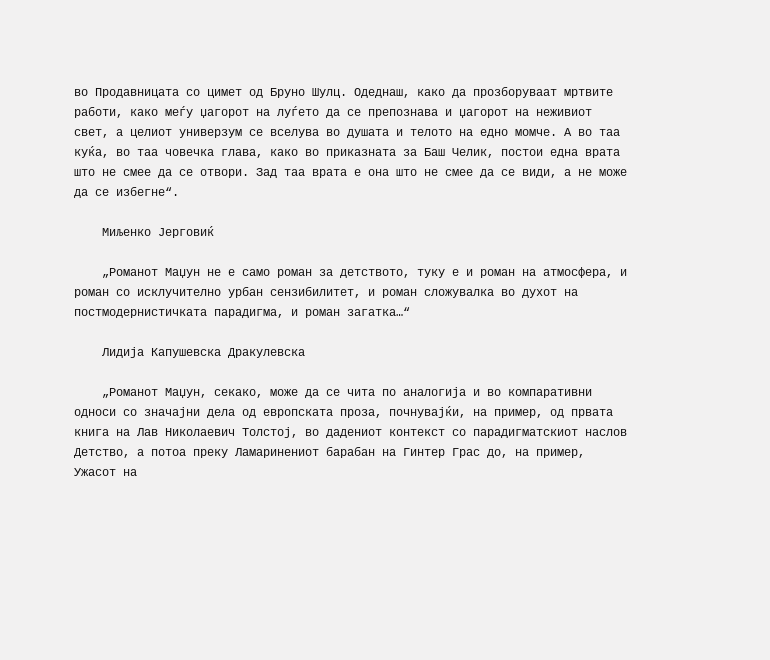во Продавницата со цимет од Бруно Шулц. Одеднаш, како да прозборуваат мртвите работи, како меѓу џагорот на луѓето да се препознава и џагорот на неживиот свет, а целиот универзум се вселува во душата и телото на едно момче. А во таа куќа, во таа човечка глава, како во приказната за Баш Челик, постои една врата што не смее да се отвори. Зад таа врата е она што не смее да се види, а не може да се избегне“.

    Миљенко Јерговиќ

    „Романот Маџун не е само роман за детството, туку е и роман на атмосфера, и роман со исклучително урбан сензибилитет, и роман сложувалка во духот на постмодернистичката парадигма, и роман загатка…“

    Лидија Капушевска Дракулевска

    „Романот Маџун, секако, може да се чита по аналогија и во компаративни односи со значајни дела од европската проза, почнувајќи, на пример, од првата книга на Лав Николаевич Толстој, во дадениот контекст со парадигматскиот наслов Детство, а потоа преку Ламаринениот барабан на Гинтер Грас до, на пример, Ужасот на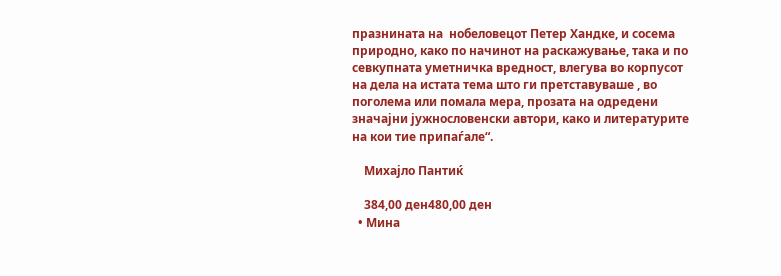празнината на  нобеловецот Петер Хандке, и сосема природно, како по начинот на раскажување, така и по севкупната уметничка вредност, влегува во корпусот на дела на истата тема што ги претставуваше , во поголема или помала мера, прозата на одредени значајни јужнословенски автори, како и литературите на кои тие припаѓале“.

    Михајло Пантиќ

    384,00 ден480,00 ден
  • Мина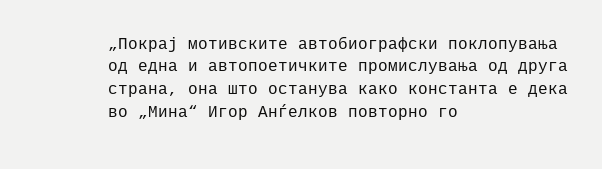„Покрај мотивските автобиографски поклопувања од една и автопоетичките промислувања од друга страна, она што останува како константа е дека во „Мина“ Игор Анѓелков повторно го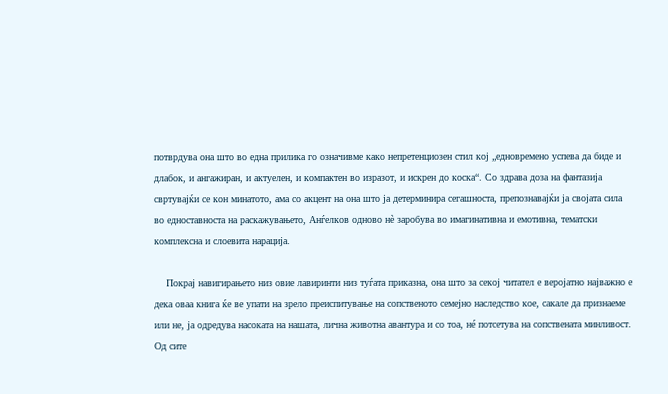потврдува она што во една прилика го означивме како непретенциозен стил кој „едновремено успева да биде и длабок, и ангажиран, и актуелен, и компактен во изразот, и искрен до коска“. Со здрава доза на фантазија свртувајќи се кон минатото, ама со акцент на она што ја детерминира сегашноста, препознавајќи ја својата сила во едноставноста на раскажувањето, Анѓелков одново нè заробува во имагинативна и емотивна, тематски комплексна и слоевита нарација.

    Покрај навигирањето низ овие лавиринти низ туѓата приказна, она што за секој читател е веројатно најважно е дека оваа книга ќе ве упати на зрело преиспитување на сопственото семејно наследство кое, сакале да признаеме или не, ја одредува насоката на нашата, лична животна авантура и со тоа, нé потсетува на сопствената минливост. Од сите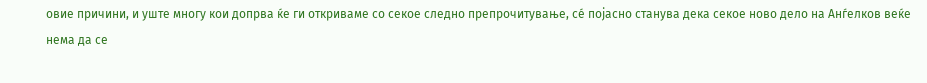овие причини, и уште многу кои допрва ќе ги откриваме со секое следно препрочитување, сé појасно станува дека секое ново дело на Анѓелков веќе нема да се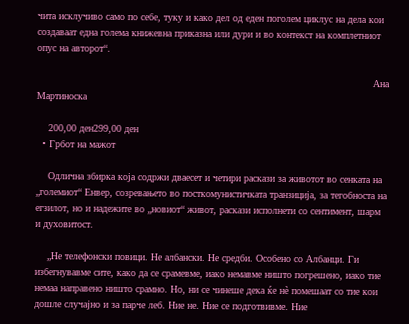чита исклучиво само по себе, туку и како дел од еден поголем циклус на дела кои создаваат една голема книжевна приказна или дури и во контекст на комплетниот опус на авторот“.

                                                                                                                Ана Мартиноска

    200,00 ден299,00 ден
  • Грбот на мажот

    Одлична збирка која содржи дваесет и четири раскази за животот во сенката на „големиот“ Енвер, созревањето во посткомунистичката транзиција, за тегобноста на егзилот, но и надежите во „новиот“ живот, раскази исполнети со сентимент, шарм и духовитост.

    „Не телефонски повици. Не албански. Не средби. Особено со Албанци. Ги избегнувавме сите, како да се срамевме, иако немавме ништо погрешено, иако тие немаа направено ништо срамно. Но, ни се чинеше дека ќе нѐ помешаат со тие кои дошле случајно и за парче леб. Ние не. Ние се подготвивме. Ние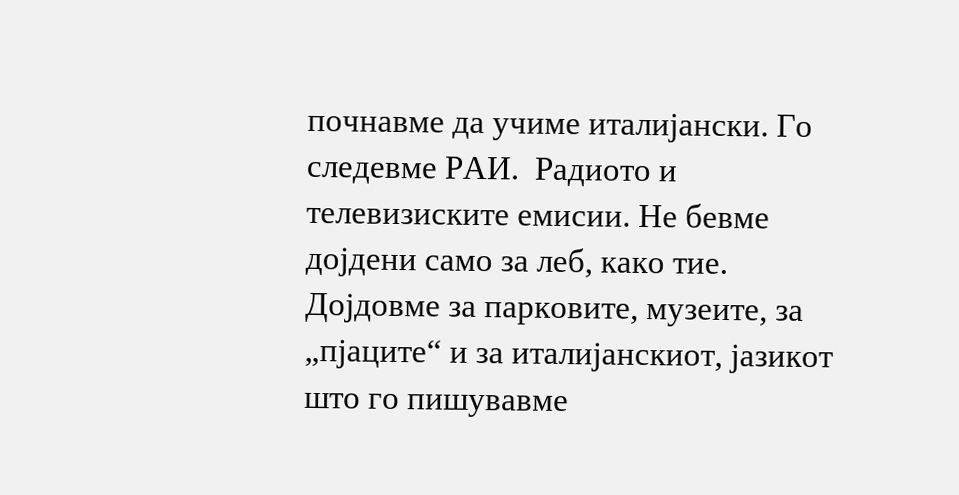почнавме да учиме италијански. Го следевме РАИ.  Радиото и телевизиските емисии. Не бевме дојдени само за леб, како тие. Дојдовме за парковите, музеите, за „пјаците“ и за италијанскиот, јазикот што го пишувавме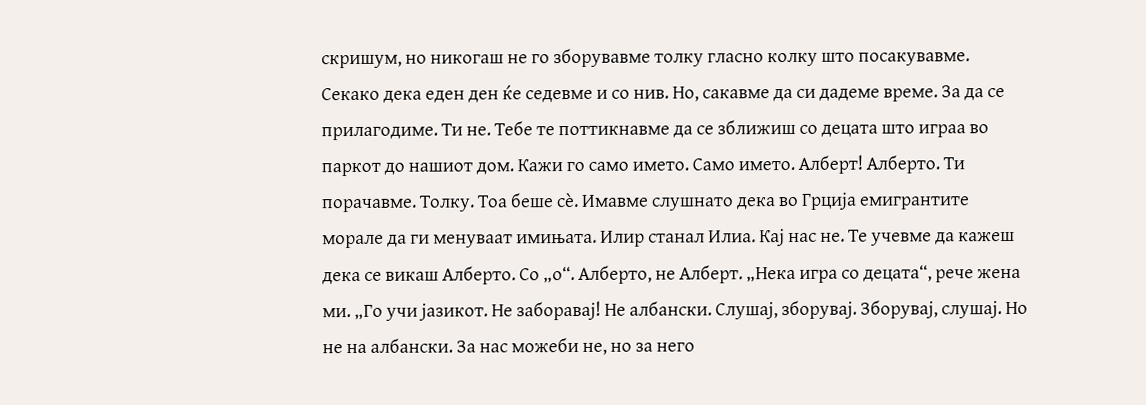скришум, но никогаш не го зборувавме толку гласно колку што посакувавме. Секако дека еден ден ќе седевме и со нив. Но, сакавме да си дадеме време. За да се прилагодиме. Ти не. Тебе те поттикнавме да се зближиш со децата што играа во паркот до нашиот дом. Кажи го само името. Само името. Алберт! Алберто. Ти порачавме. Толку. Тоа беше сѐ. Имавме слушнато дека во Грција емигрантите морале да ги менуваат имињата. Илир станал Илиа. Кај нас не. Те учевме да кажеш дека се викаш Алберто. Со „о“. Алберто, не Алберт. „Нека игра со децата“, рече жена ми. „Го учи јазикот. Не заборавај! Не албански. Слушај, зборувај. Зборувај, слушај. Но не на албански. За нас можеби не, но за него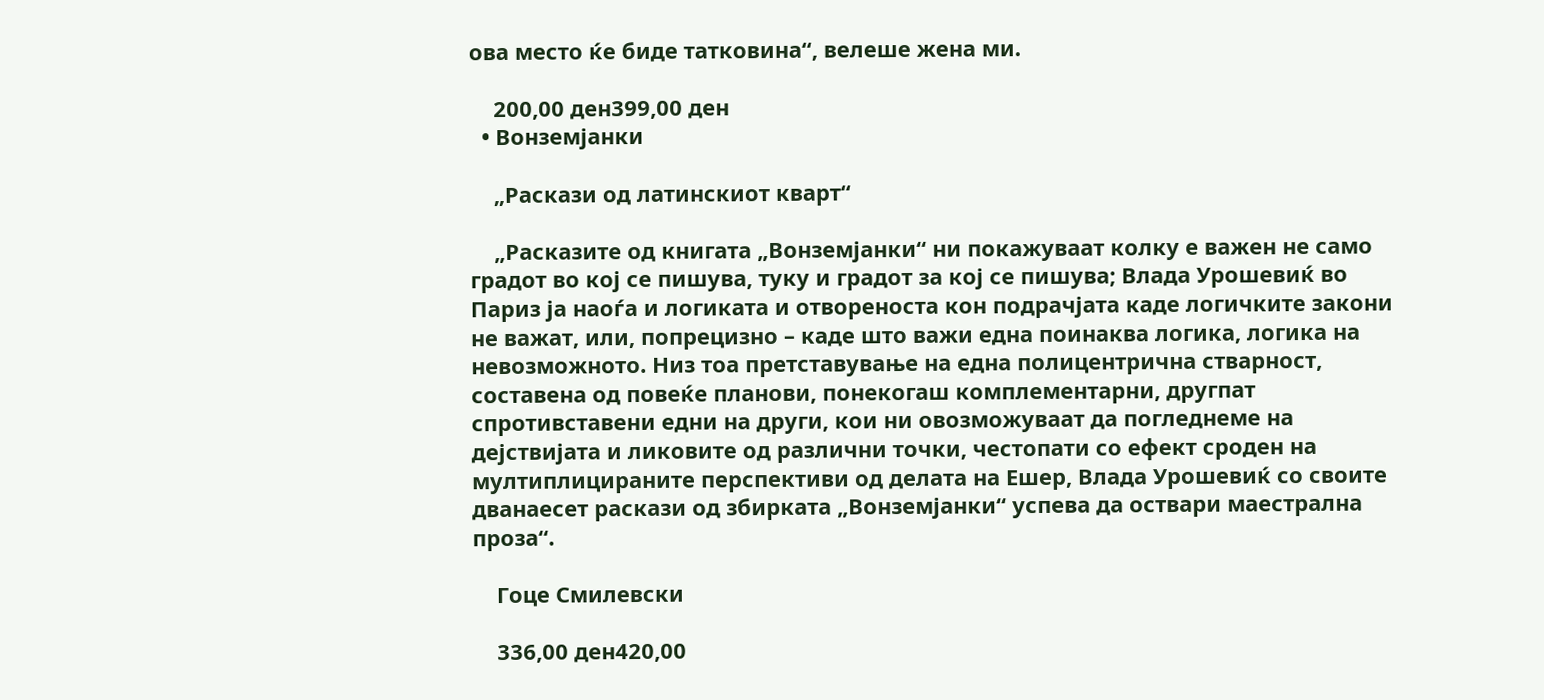ова место ќе биде татковина“, велеше жена ми.

    200,00 ден399,00 ден
  • Вонземјанки

    „Раскази од латинскиот кварт“

    „Расказите од книгата „Вонземјанки“ ни покажуваат колку е важен не само градот во кој се пишува, туку и градот за кој се пишува; Влада Урошевиќ во Париз ја наоѓа и логиката и отвореноста кон подрачјата каде логичките закони не важат, или, попрецизно – каде што важи една поинаква логика, логика на невозможното. Низ тоа претставување на една полицентрична стварност, составенa од повеќе планови, понекогаш комплементарни, другпат спротивставени едни на други, кои ни овозможуваат да погледнеме на дејствијата и ликовите од различни точки, честопати со ефект сроден на мултиплицираните перспективи од делата на Ешер, Влада Урошевиќ со своите дванаесет раскази од збирката „Вонземјанки“ успева да оствари маестрална проза“.

    Гоце Смилевски

    336,00 ден420,00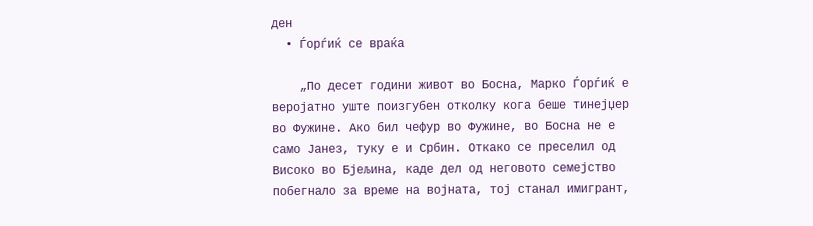ден
  • Ѓорѓиќ се враќа

    „По десет години живот во Босна, Марко Ѓорѓиќ е веројатно уште поизгубен отколку кога беше тинејџер во Фужине. Ако бил чефур во Фужине, во Босна не е само Јанез, туку е и Србин. Откако се преселил од Високо во Бјељина, каде дел од неговото семејство побегнало за време на војната, тој станал имигрант,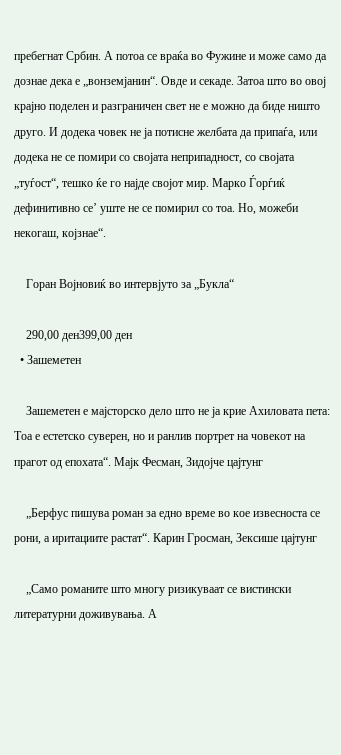пребегнат Србин. А потоа се враќа во Фужине и може само да дознае дека е „вонземјанин“. Овде и секаде. Затоа што во овој крајно поделен и разграничен свет не е можно да биде ништо друго. И додека човек не ја потисне желбата да припаѓа, или додека не се помири со својата неприпадност, со својата „туѓост“, тешко ќе го најде својот мир. Марко Ѓорѓиќ дефинитивно се’ уште не се помирил со тоа. Но, можеби некогаш, којзнае“.

    Горан Војновиќ во интервјуто за „Букла“

    290,00 ден399,00 ден
  • Зашеметен

    Зашеметен е мајсторско дело што не ја крие Ахиловата пета: Тоа е естетско суверен, но и ранлив портрет на човекот на прагот од епохата“. Мајк Фесман, Зидојче цајтунг

    „Берфус пишува роман за едно време во кое извесноста се рони, а иритациите растат“. Карин Гросман, Зексише цајтунг

    „Само романите што многу ризикуваат се вистински литературни доживувања. А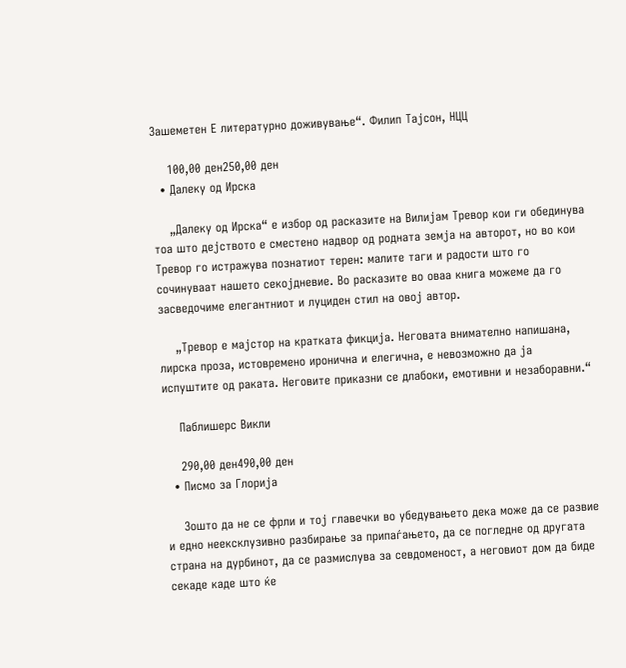Зашеметен Е литературно доживување“. Филип Тајсон, НЦЦ

    100,00 ден250,00 ден
  • Далеку од Ирска

    „Далеку од Ирска“ е избор од расказите на Вилијам Тревор кои ги обединува тоа што дејството е сместено надвор од родната земја на авторот, но во кои Тревор го истражува познатиот терен: малите таги и радости што го сочинуваат нашето секојдневие. Во расказите во оваа книга можеме да го засведочиме елегантниот и луциден стил на овој автор.

    „Тревор е мајстор на кратката фикција. Неговата внимателно напишана, лирска проза, истовремено иронична и елегична, е невозможно да ја испуштите од раката. Неговите приказни се длабоки, емотивни и незаборавни.“

    Паблишерс Викли

    290,00 ден490,00 ден
  • Писмо за Глорија

    Зошто да не се фрли и тој главечки во убедувањето дека може да се развие и едно неексклузивно разбирање за припаѓањето, да се погледне од другата страна на дурбинот, да се размислува за севдоменост, а неговиот дом да биде секаде каде што ќе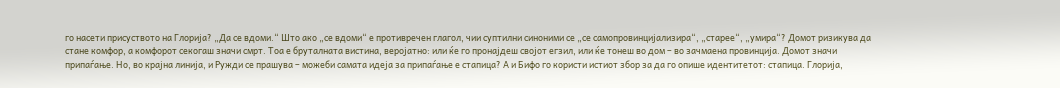го насети присуството на Глорија? „Да се вдоми.“ Што ако „се вдоми“ е противречен глагол, чии суптилни синоними се „се самопровинцијализира“, „старее“, „умира“? Домот ризикува да стане комфор, а комфорот секогаш значи смрт. Тоа е бруталната вистина, веројатно: или ќе го пронајдеш својот егзил, или ќе тонеш во дом – во зачмаена провинција. Домот значи припаѓање. Но, во крајна линија, и Ружди се прашува – можеби самата идеја за припаѓање е стапица? А и Бифо го користи истиот збор за да го опише идентитетот: стапица. Глорија,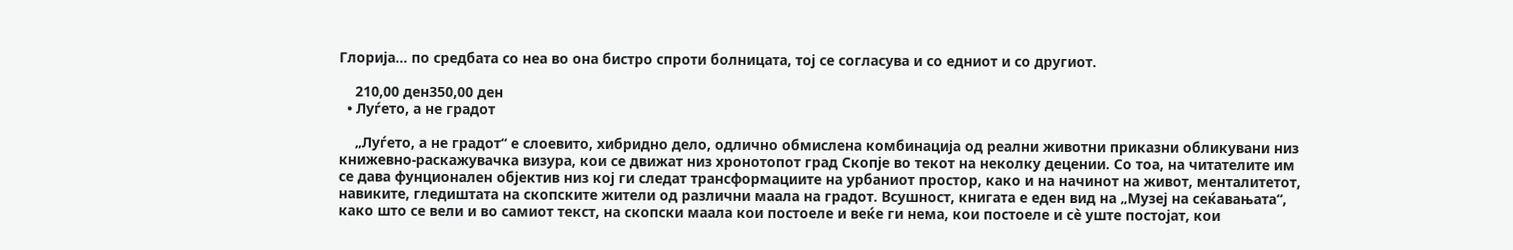Глорија… по средбата со неа во она бистро спроти болницата, тој се согласува и со едниот и со другиот.

    210,00 ден350,00 ден
  • Луѓето, а не градот

    „Луѓето, а не градот“ е слоевито, хибридно дело, одлично обмислена комбинација од реални животни приказни обликувани низ книжевно-раскажувачка визура, кои се движат низ хронотопот град Скопје во текот на неколку децении. Со тоа, на читателите им се дава фунционален објектив низ кој ги следат трансформациите на урбаниот простор, како и на начинот на живот, менталитетот, навиките, гледиштата на скопските жители од различни маала на градот. Всушност, книгата е еден вид на „Музеј на сеќавањата“, како што се вели и во самиот текст, на скопски маала кои постоеле и веќе ги нема, кои постоеле и сè уште постојат, кои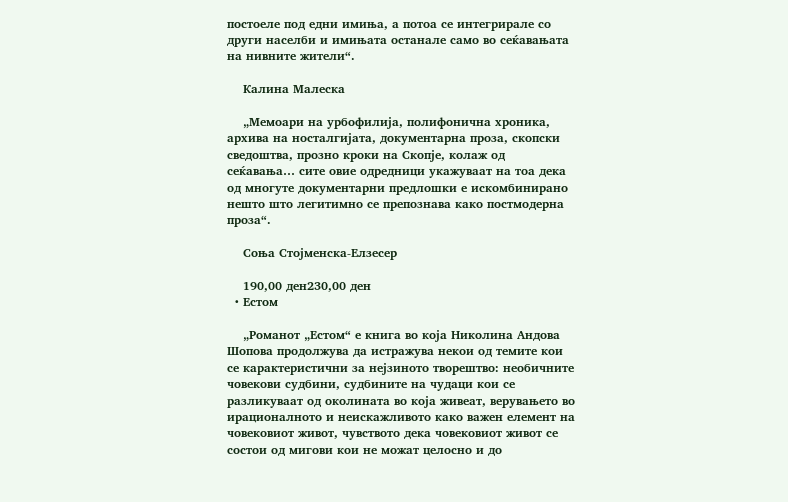постоеле под едни имиња, а потоа се интегрирале со други населби и имињата останале само во сеќавањата на нивните жители“.

    Калина Малеска

    „Мемоари на урбофилија, полифонична хроника, архива на носталгијата, документарна проза, скопски сведоштва, прозно кроки на Скопје, колаж од сеќавања… сите овие одредници укажуваат на тоа дека од многуте документарни предлошки е искомбинирано нешто што легитимно се препознава како постмодерна проза“.

    Соња Стојменска-Елзесер

    190,00 ден230,00 ден
  • Естом

    „Романот „Естом“ е книга во која Николина Андова Шопова продолжува да истражува некои од темите кои се карактеристични за нејзиното творештво: необичните човекови судбини, судбините на чудаци кои се разликуваат од околината во која живеат, верувањето во ирационалното и неискажливото како важен елемент на човековиот живот, чувството дека човековиот живот се состои од мигови кои не можат целосно и до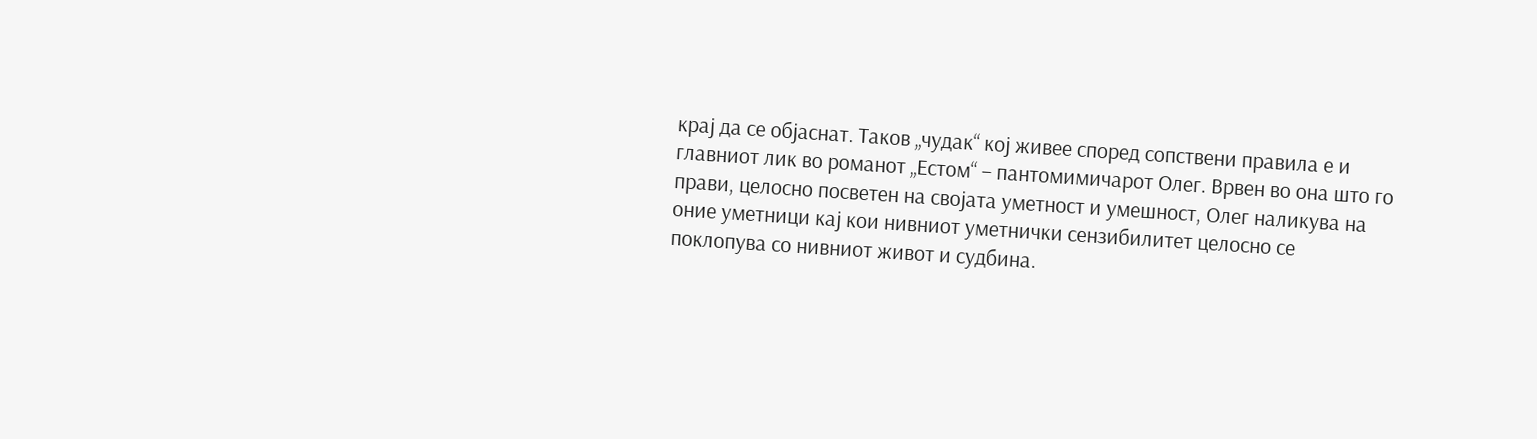крај да се објаснат. Таков „чудак“ кој живее според сопствени правила е и главниот лик во романот „Естом“ – пантомимичарот Олег. Врвен во она што го прави, целосно посветен на својата уметност и умешност, Олег наликува на оние уметници кај кои нивниот уметнички сензибилитет целосно се поклопува со нивниот живот и судбина.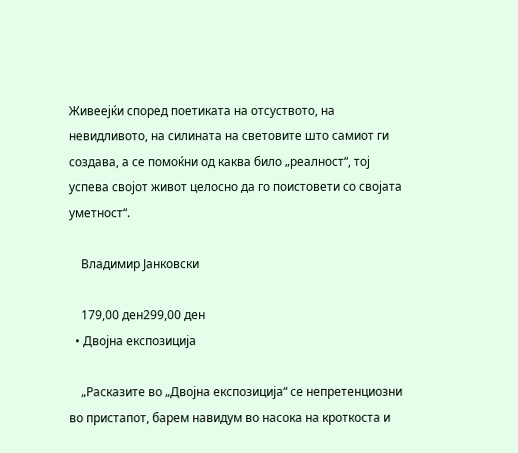Живеејќи според поетиката на отсуството, на невидливото, на силината на световите што самиот ги создава, а се помоќни од каква било „реалност“, тој успева својот живот целосно да го поистовети со својата уметност“.

    Владимир Јанковски

    179,00 ден299,00 ден
  • Двојна експозиција

    „Расказите во „Двојна експозиција“ се непретенциозни во пристапот, барем навидум во насока на кроткоста и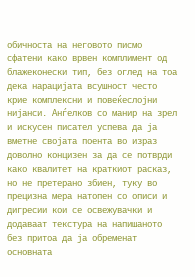обичноста на неговото писмо сфатени како врвен комплимент од блажеконески тип, без оглед на тоа дека нарацијата всушност често крие комплексни и повеќеслојни нијанси. Анѓелков со манир на зрел и искусен писател успева да ја вметне својата поента во израз доволно концизен за да се потврди како квалитет на краткиот расказ, но не претерано збиен, туку во прецизна мера натопен со описи и дигресии кои се освежувачки и додаваат текстура на напишаното без притоа да ја обременат основната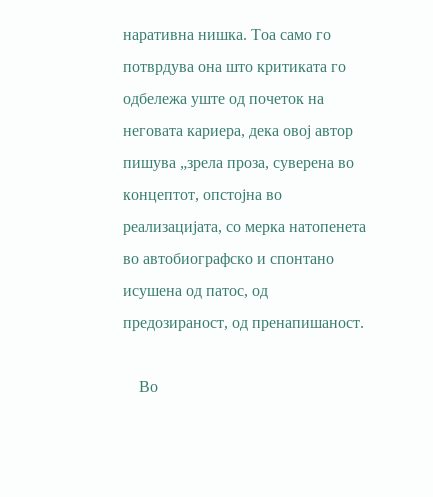наративна нишка. Тоа само го потврдува она што критиката го одбележа уште од почеток на неговата кариера, дека овој автор пишува „зрела проза, суверена во концептот, опстојна во реализацијата, со мерка натопенета во автобиографско и спонтано исушена од патос, од предозираност, од пренапишаност.

    Во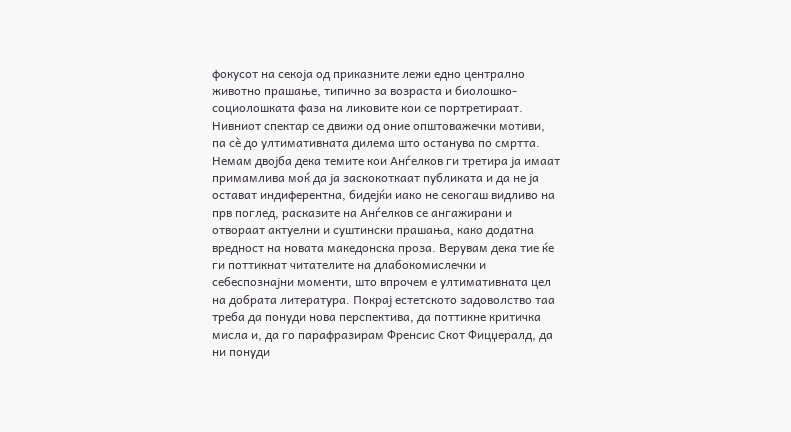фокусот на секоја од приказните лежи едно централно животно прашање, типично за возраста и биолошко-социолошката фаза на ликовите кои се портретираат. Нивниот спектар се движи од оние општоважечки мотиви, па сè до ултимативната дилема што останува по смртта. Немам двојба дека темите кои Анѓелков ги третира ја имаат примамлива моќ да ја заскокоткаат публиката и да не ја остават индиферентна, бидејќи иако не секогаш видливо на прв поглед, расказите на Анѓелков се ангажирани и отвораат актуелни и суштински прашања, како додатна вредност на новата македонска проза. Верувам дека тие ќе ги поттикнат читателите на длабокомислечки и себеспознајни моменти, што впрочем е ултимативната цел на добрата литература. Покрај естетското задоволство таа треба да понуди нова перспектива, да поттикне критичка мисла и, да го парафразирам Френсис Скот Фицџералд, да ни понуди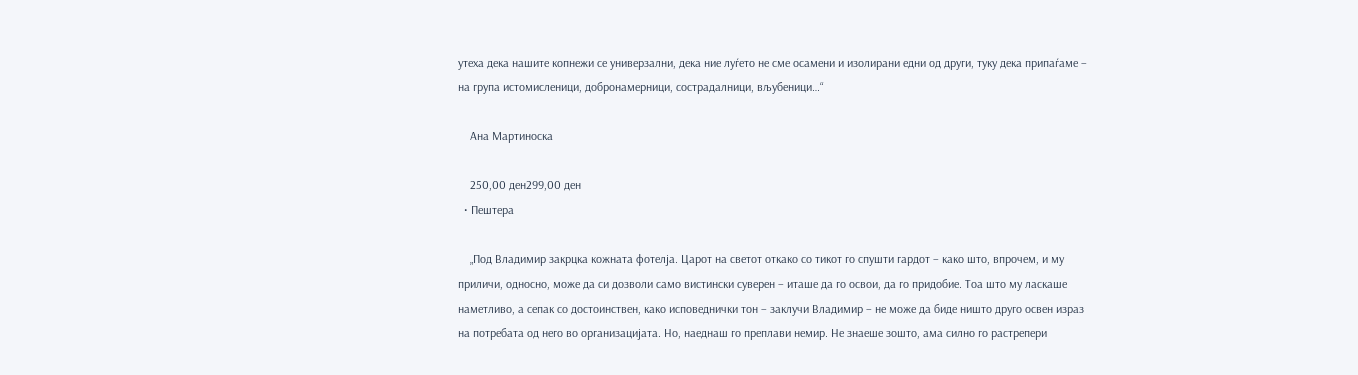утеха дека нашите копнежи се универзални, дека ние луѓето не сме осамени и изолирани едни од други, туку дека припаѓаме – на група истомисленици, добронамерници, сострадалници, вљубеници…“

    Ана Мартиноска

    250,00 ден299,00 ден
  • Пештера

    „Под Владимир закрцка кожната фотелја. Царот на светот откако со тикот го спушти гардот – како што, впрочем, и му приличи, односно, може да си дозволи само вистински суверен – иташе да го освои, да го придобие. Тоа што му ласкаше наметливо, а сепак со достоинствен, како исповеднички тон – заклучи Владимир – не може да биде ништо друго освен израз на потребата од него во организацијата. Но, наеднаш го преплави немир. Не знаеше зошто, ама силно го растрепери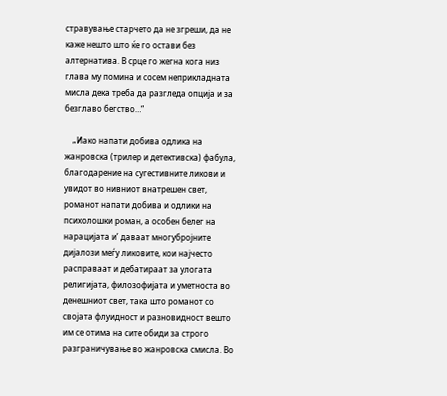стравување старчето да не згреши, да не каже нешто што ќе го остави без алтернатива. В срце го жегна кога низ глава му помина и сосем неприкладната мисла дека треба да разгледа опција и за безглаво бегство…“

    „Иако напати добива одлика на жанровска (трилер и детективска) фабула, благодарение на сугестивните ликови и увидот во нивниот внатрешен свет, романот напати добива и одлики на психолошки роман, а особен белег на нарацијата и’ даваат многубројните дијалози меѓу ликовите, кои најчесто расправаат и дебатираат за улогата религијата, филозофијата и уметноста во денешниот свет, така што романот со својата флуидност и разновидност вешто им се отима на сите обиди за строго разграничување во жанровска смисла. Во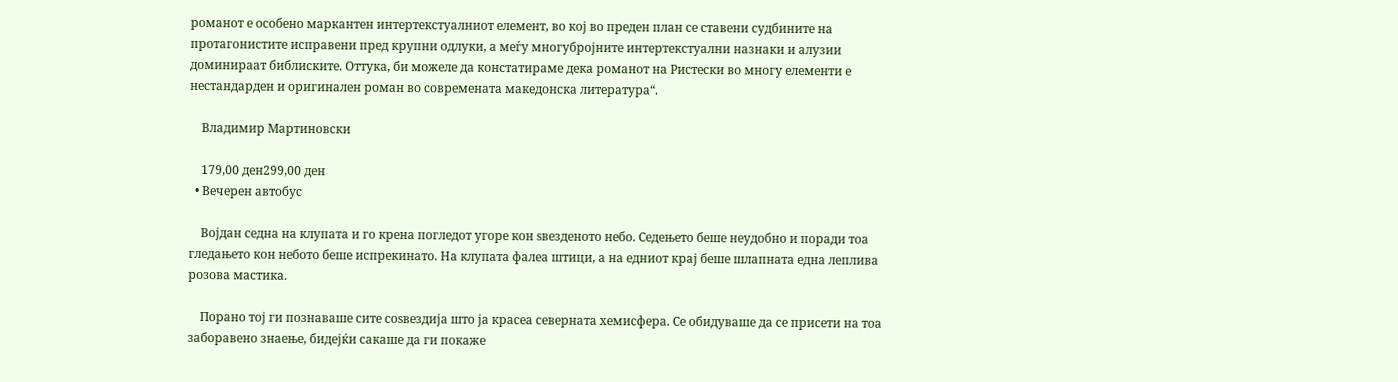романот е особено маркантен интертекстуалниот елемент, во кој во преден план се ставени судбините на протагонистите исправени пред крупни одлуки, а меѓу многубројните интертекстуални назнаки и алузии доминираат библиските. Оттука, би можеле да констатираме дека романот на Ристески во многу елементи е нестандарден и оригинален роман во современата македонска литература“.

    Владимир Мартиновски

    179,00 ден299,00 ден
  • Вечерен автобус

    Војдан седна на клупата и го крена погледот угоре кон ѕвезденото небо. Седењето беше неудобно и поради тоа гледањето кон небото беше испрекинато. На клупата фалеа штици, а на едниот крај беше шлапната една леплива розова мастика.

    Порано тој ги познаваше сите соѕвездија што ја красеа северната хемисфера. Се обидуваше да се присети на тоа заборавено знаење, бидејќи сакаше да ги покаже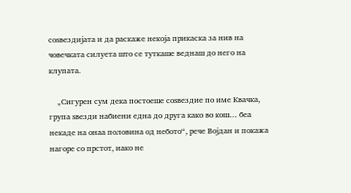соѕвездијата и да раскаже некоја прикаска за нив на човечката силуета што се туткаше веднаш до него на клупата.

    „Сигурен сум дека постоеше соѕвездие по име Квачка, група ѕвезди набиени една до друга како во кош… беа некаде на онаа половина од небото“, рече Војдан и покажа нагоре со прстот, иако не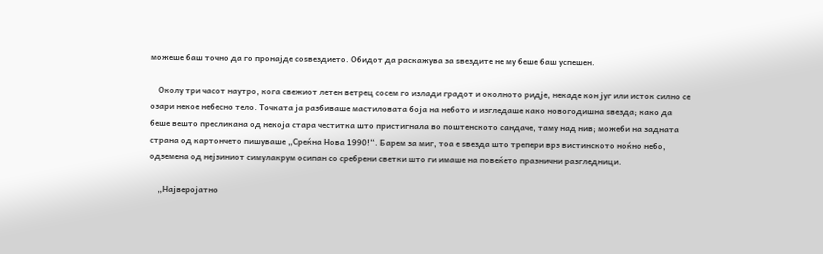можеше баш точно да го пронајде соѕвездието. Обидот да раскажува за ѕвездите не му беше баш успешен.

    Околу три часот наутро, кога свежиот летен ветрец сосем го излади градот и околното ридје, некаде кон југ или исток силно се озари некое небесно тело. Точката ја разбиваше мастиловата боја на небото и изгледаше како новогодишна ѕвезда; како да беше вешто пресликана од некоја стара честитка што пристигнала во поштенското сандаче, таму над нив; можеби на задната страна од картончето пишуваше „Среќна Нова 1990!“. Барем за миг, тоа е ѕвезда што трепери врз вистинското ноќно небо, одземена од нејзиниот симулакрум осипан со сребрени светки што ги имаше на повеќето празнични разгледници.

    „Најверојатно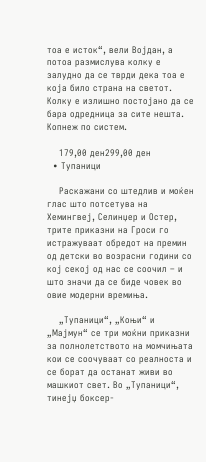тоа е исток“, вели Војдан, а потоа размислува колку е залудно да се тврди дека тоа е која било страна на светот. Колку е излишно постојано да се бара одредница за сите нешта. Копнеж по систем.

    179,00 ден299,00 ден
  • Тупаници

    Раскажани со штедлив и моќен глас што потсетува на Хемингвеј, Селинџер и Остер, трите приказни на Гроси го истражуваат обредот на премин од детски во возрасни години со кој секој од нас се соочил – и што значи да се биде човек во овие модерни времиња.

    „Тупаници“, „Коњи“ и „Мајмун“ се три моќни приказни за полнолетството на момчињата кои се соочуваат со реалноста и се борат да останат живи во машкиот свет. Во „Тупаници“, тинејџ боксер-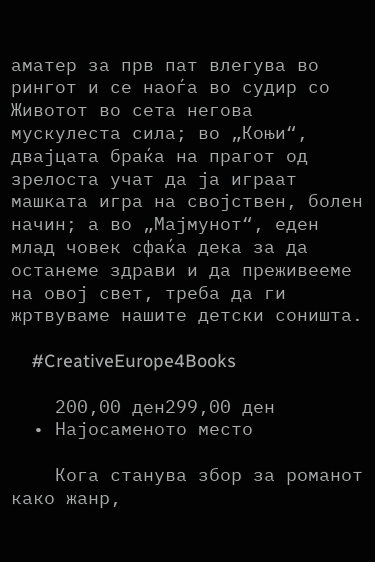аматер за прв пат влегува во рингот и се наоѓа во судир со Животот во сета негова мускулеста сила; во „Коњи“, двајцата браќа на прагот од зрелоста учат да ја играат машката игра на својствен, болен начин; а во „Мајмунот“, еден млад човек сфаќа дека за да останеме здрави и да преживееме на овој свет, треба да ги жртвуваме нашите детски соништа.

    #CreativeEurope4Books

    200,00 ден299,00 ден
  • Најосаменото место

    Кога станува збор за романот како жанр,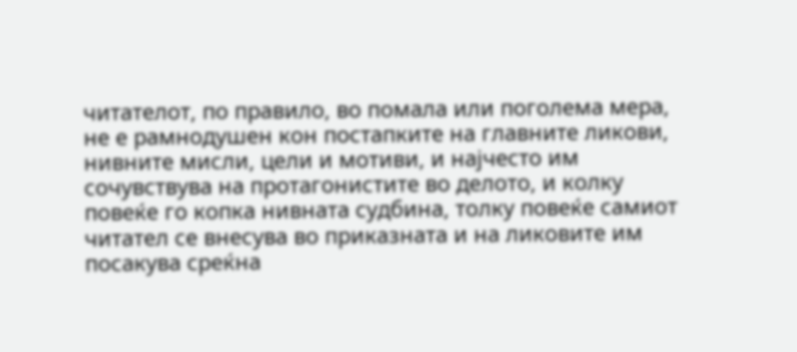читателот, по правило, во помала или поголема мера, не е рамнодушен кон постапките на главните ликови, нивните мисли, цели и мотиви, и најчесто им сочувствува на протагонистите во делото, и колку повеќе го копка нивната судбина, толку повеќе самиот читател се внесува во приказната и на ликовите им посакува среќна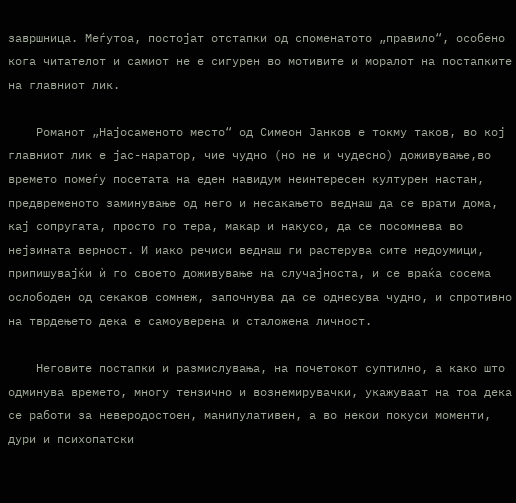завршница. Меѓутоа, постојат отстапки од споменатото „правило“, особено кога читателот и самиот не е сигурен во мотивите и моралот на постапките на главниот лик.

    Романот „Најосаменото место“ од Симеон Јанков е токму таков, во кој главниот лик е јас-наратор, чие чудно (но не и чудесно) доживување,во времето помеѓу посетата на еден навидум неинтересен културен настан, предвременото заминување од него и несакањето веднаш да се врати дома, кај сопругата, просто го тера, макар и накусо, да се посомнева во нејзината верност. И иако речиси веднаш ги растерува сите недоумици, припишувајќи ѝ го своето доживување на случајноста, и се враќа сосема ослободен од секаков сомнеж, започнува да се однесува чудно, и спротивно на тврдењето дека е самоуверена и сталожена личност.

    Неговите постапки и размислувања, на почетокот суптилно, а како што одминува времето, многу тензично и вознемирувачки, укажуваат на тоа дека се работи за неверодостоен, манипулативен, а во некои покуси моменти, дури и психопатски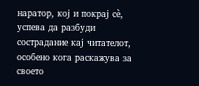наратор, кој и покрај сѐ, успева да разбуди сострадание кај читателот, особено кога раскажува за своето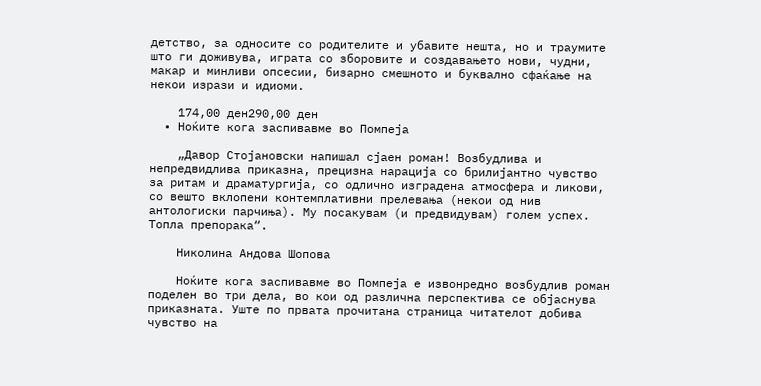детство, за односите со родителите и убавите нешта, но и траумите што ги доживува, играта со зборовите и создавањето нови, чудни, макар и минливи опсесии, бизарно смешното и буквално сфаќање на некои изрази и идиоми.

    174,00 ден290,00 ден
  • Ноќите кога заспивавме во Помпеја

    „Давор Стојановски напишал сјаен роман! Возбудлива и непредвидлива приказна, прецизна нарација со брилијантно чувство за ритам и драматургија, со одлично изградена атмосфера и ликови, со вешто вклопени контемплативни прелевања (некои од нив антологиски парчиња). Му посакувам (и предвидувам) голем успех. Топла препорака“.

    Николина Андова Шопова

    Ноќите кога заспивавме во Помпеја е извонредно возбудлив роман поделен во три дела, во кои од различна перспектива се објаснува приказната. Уште по првата прочитана страница читателот добива чувство на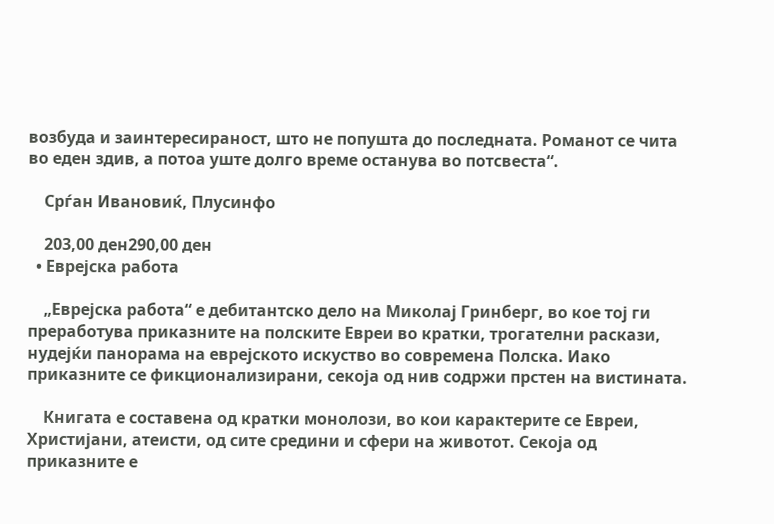возбуда и заинтересираност, што не попушта до последната. Романот се чита во еден здив, а потоа уште долго време останува во потсвеста“.

    Срѓан Ивановиќ, Плусинфо

    203,00 ден290,00 ден
  • Еврејска работа

    „Еврејска работа“ е дебитантско дело на Миколај Гринберг, во кое тој ги преработува приказните на полските Евреи во кратки, трогателни раскази, нудејќи панорама на еврејското искуство во современа Полска. Иако приказните се фикционализирани, секоја од нив содржи прстен на вистината.

    Книгата е составена од кратки монолози, во кои карактерите се Евреи, Христијани, атеисти, од сите средини и сфери на животот. Секоја од приказните е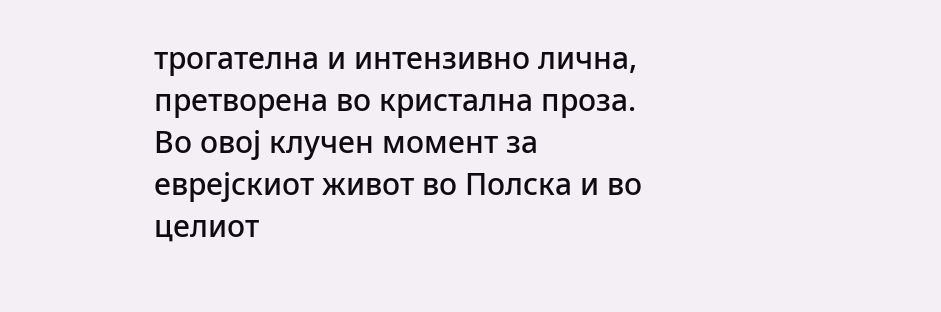трогателна и интензивно лична, претворена во кристална проза. Во овој клучен момент за еврејскиот живот во Полска и во целиот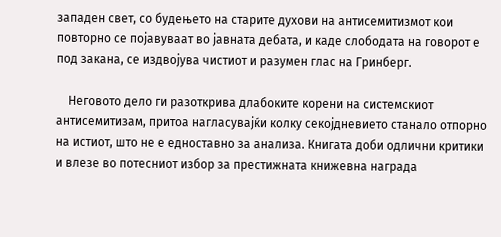западен свет, со будењето на старите духови на антисемитизмот кои повторно се појавуваат во јавната дебата, и каде слободата на говорот е под закана, се издвојува чистиот и разумен глас на Гринберг.

    Неговото дело ги разоткрива длабоките корени на системскиот антисемитизам, притоа нагласувајќи колку секојдневието станало отпорно на истиот, што не е едноставно за анализа. Книгата доби одлични критики и влезе во потесниот избор за престижната книжевна награда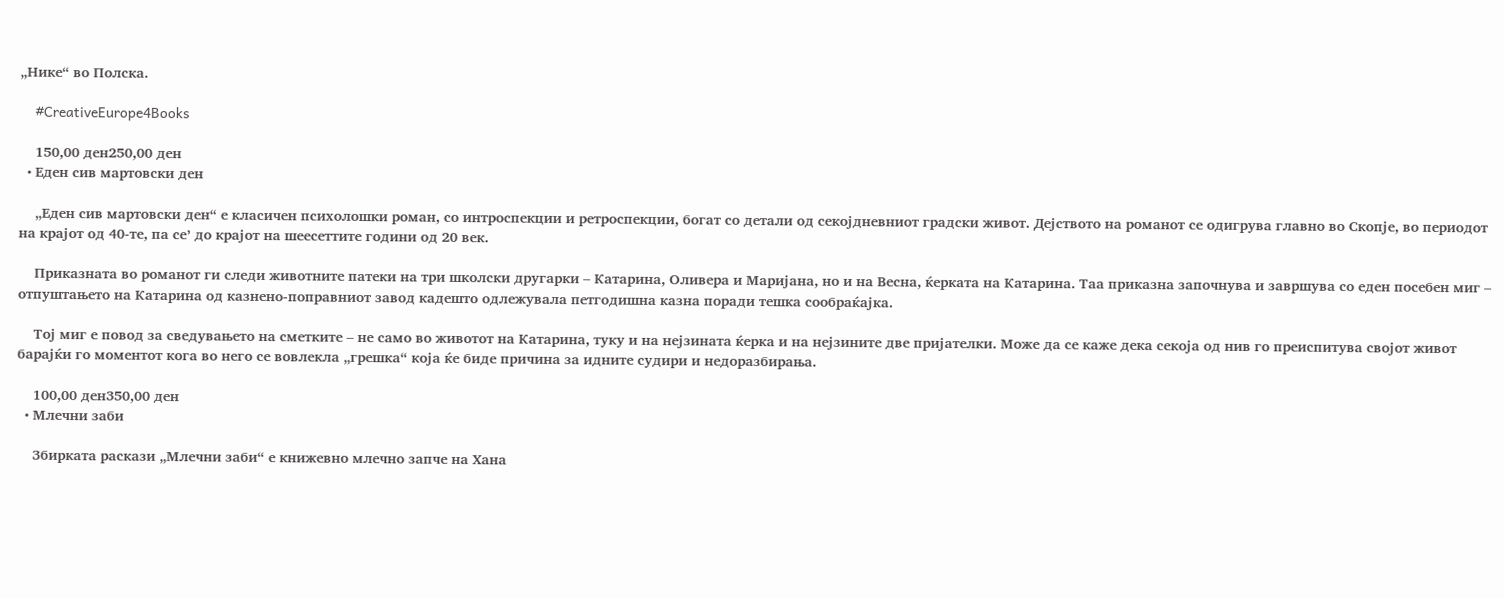„Нике“ во Полска.

    #CreativeEurope4Books

    150,00 ден250,00 ден
  • Еден сив мартовски ден

    „Еден сив мартовски ден“ е класичен психолошки роман, со интроспекции и ретроспекции, богат со детали од секојдневниот градски живот. Дејството на романот се одигрува главно во Скопје, во периодот на крајот од 40-те, па се’ до крајот на шеесеттите години од 20 век.

    Приказната во романот ги следи животните патеки на три школски другарки – Катарина, Оливера и Маријана, но и на Весна, ќерката на Катарина. Таа приказна започнува и завршува со еден посебен миг – отпуштањето на Катарина од казнено-поправниот завод кадешто одлежувала петгодишна казна поради тешка сообраќајка.

    Тој миг е повод за сведувањето на сметките – не само во животот на Катарина, туку и на нејзината ќерка и на нејзините две пријателки. Може да се каже дека секоја од нив го преиспитува својот живот барајќи го моментот кога во него се вовлекла „грешка“ која ќе биде причина за идните судири и недоразбирања.

    100,00 ден350,00 ден
  • Млечни заби

    Збирката раскази „Млечни заби“ е книжевно млечно запче на Хана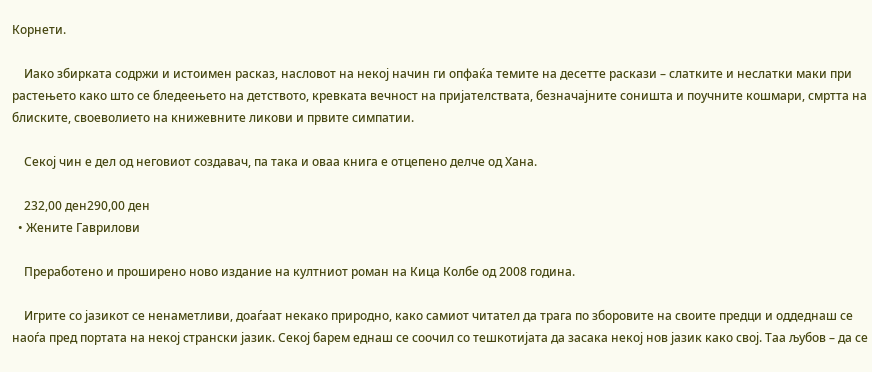Корнети.

    Иако збирката содржи и истоимен расказ, насловот на некој начин ги опфаќа темите на десетте раскази – слатките и неслатки маки при растењето како што се бледеењето на детството, кревката вечност на пријателствата, безначајните соништа и поучните кошмари, смртта на блиските, своеволието на книжевните ликови и првите симпатии.

    Секој чин е дел од неговиот создавач, па така и оваа книга е отцепено делче од Хана.

    232,00 ден290,00 ден
  • Жените Гаврилови

    Преработено и проширено новo издание на култниот роман на Кица Колбе од 2008 година.

    Игрите со јазикот се ненаметливи, доаѓаат некако природно, како самиот читател да трага по зборовите на своите предци и оддеднаш се наоѓа пред портата на некој странски јазик. Секој барем еднаш се соочил со тешкотијата да засака некој нов јазик како свој. Таа љубов – да се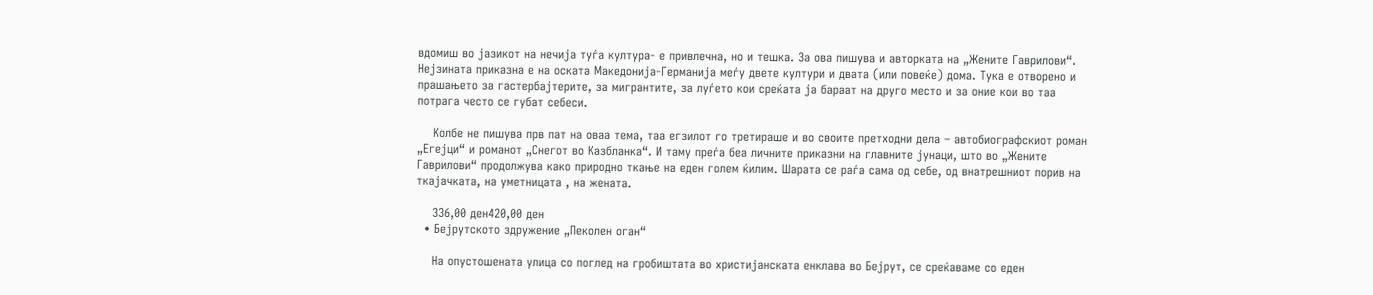вдомиш во јазикот на нечија туѓа култура- е привлечна, но и тешка. За ова пишува и авторката на „Жените Гаврилови“. Нејзината приказна е на оската Македонија-Германија меѓу двете култури и двата (или повеќе) дома. Тука е отворено и прашањето за гастербајтерите, за мигрантите, за луѓето кои среќата ја бараат на друго место и за оние кои во таа потрага често се губат себеси.

    Колбе не пишува прв пат на оваа тема, таа егзилот го третираше и во своите претходни дела – автобиографскиот роман „Егејци“ и романот „Снегот во Казбланка“. И таму преѓа беа личните приказни на главните јунаци, што во „Жените Гаврилови“ продолжува како природно ткање на еден голем ќилим. Шарата се раѓа сама од себе, од внатрешниот порив на ткајачката, на уметницата , на жената.

    336,00 ден420,00 ден
  • Бејрутското здружение „Пеколен оган“

    На опустошената улица со поглед на гробиштата во христијанската енклава во Бејрут, се среќаваме со еден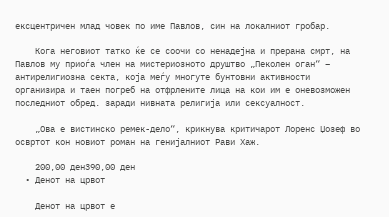ексцентричен млад човек по име Павлов, син на локалниот гробар.

    Кога неговиот татко ќе се соочи со ненадејна и прерана смрт, на Павлов му приоѓа член на мистериозното друштво „Пеколен оган“ – антирелигиозна секта, која меѓу многуте бунтовни активности организира и таен погреб на отфрлените лица на кои им е оневозможен последниот обред. заради нивната религија или сексуалност.

    „Ова е вистинско ремек-дело“, крикнува критичарот Лоренс Џозеф во освртот кон новиот роман на генијалниот Рави Хаж.

    200,00 ден390,00 ден
  • Денот на црвот

    Денот на црвот е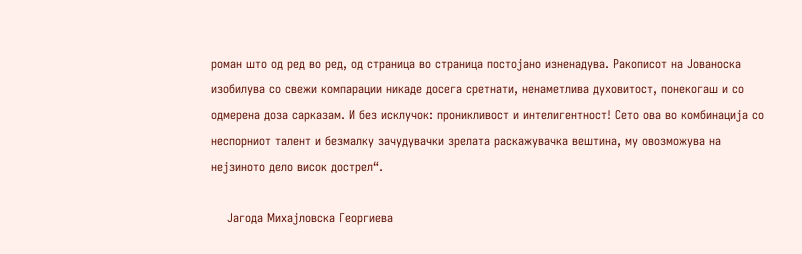роман што од ред во ред, од страница во страница постојано изненадува. Ракописот на Јованоска изобилува со свежи компарации никаде досега сретнати, ненаметлива духовитост, понекогаш и со одмерена доза сарказам. И без исклучок: проникливост и интелигентност! Сето ова во комбинација со неспорниот талент и безмалку зачудувачки зрелата раскажувачка вештина, му овозможува на нејзиното дело висок дострел“.

    Јагода Михајловска Георгиева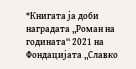*Книгата ја доби наградата „Роман на годината“ 2021 на Фондацијата „Славко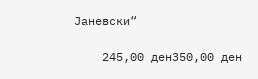Јаневски“

    245,00 ден350,00 ден